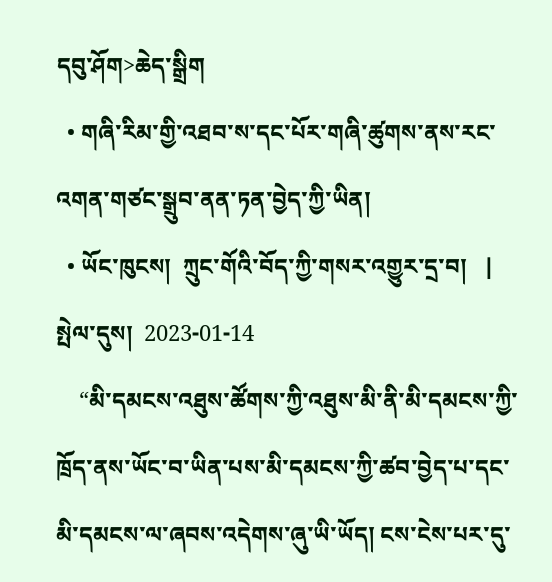དབུ་ཤོག>ཆེད་སྒྲིག
  • གཞི་རིམ་གྱི་འཐབ་ས་དང་པོར་གཞི་ཚུགས་ནས་རང་འགན་གཙང་སྒྲུབ་ནན་ཏན་བྱེད་ཀྱི་ཡིན།
  • ཡོང་ཁུངས།  ཀྲུང་གོའི་བོད་ཀྱི་གསར་འགྱུར་དྲ་བ།   |     སྤེལ་དུས།  2023-01-14
    “མི་དམངས་འཐུས་ཚོགས་ཀྱི་འཐུས་མི་ནི་མི་དམངས་ཀྱི་ཁྲོད་ནས་ཡོང་བ་ཡིན་པས་མི་དམངས་ཀྱི་ཚབ་བྱེད་པ་དང་མི་དམངས་ལ་ཞབས་འདེགས་ཞུ་ཡི་ཡོད། ངས་ངེས་པར་དུ་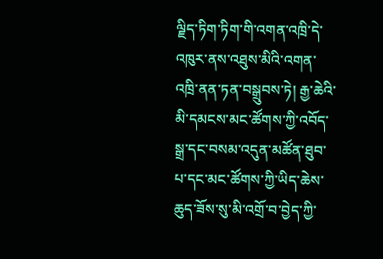ལྗིད་ཏིག་ཏིག་གི་འགན་འཁྲི་དེ་འཁུར་ནས་འཐུས་མིའི་འགན་འཁྲི་ནན་ཏན་བསྒྲུབས་ཏེ། རྒྱ་ཆེའི་མི་དམངས་མང་ཚོགས་ཀྱི་འབོད་སྒྲ་དང་བསམ་འདུན་མཚོན་ཐུབ་པ་དང་མང་ཚོགས་ཀྱི་ཡིད་ཆེས་ཆུད་ཟོས་སུ་མི་འགྲོ་བ་བྱེད་ཀྱི་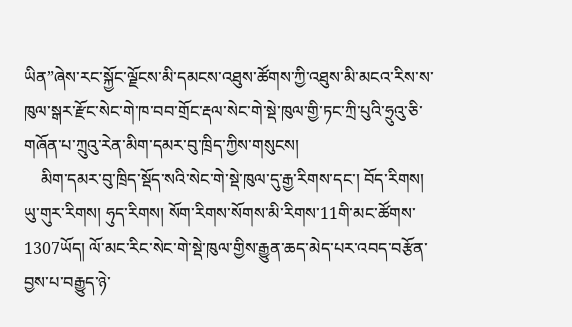ཡིན”ཞེས་རང་སྐྱོང་ལྗོངས་མི་དམངས་འཐུས་ཚོགས་ཀྱི་འཐུས་མི་མངའ་རིས་ས་ཁུལ་སྒར་རྫོང་སེང་གེ་ཁ་བབ་གྲོང་རྡལ་སེང་གེ་སྡེ་ཁུལ་གྱི་ཏང་ཀྲི་པུའི་ཧྲུའུ་ཅི་གཞོན་པ་ཀྲུའུ་རེན་མིག་དམར་བུ་ཁྲིད་ཀྱིས་གསུངས།
    མིག་དམར་བུ་ཁྲིད་སྡོད་སའི་སེང་གེ་སྡེ་ཁུལ་དུ་རྒྱ་རིགས་དང་། བོད་རིགས། ཡུ་གུར་རིགས། ཧུད་རིགས། སོག་རིགས་སོགས་མི་རིགས་11གི་མང་ཚོགས་1307ཡོད། ལོ་མང་རིང་སེང་གེ་སྡེ་ཁུལ་གྱིས་རྒྱུན་ཆད་མེད་པར་འབད་བརྩོན་བྱས་པ་བརྒྱུད་ཉེ་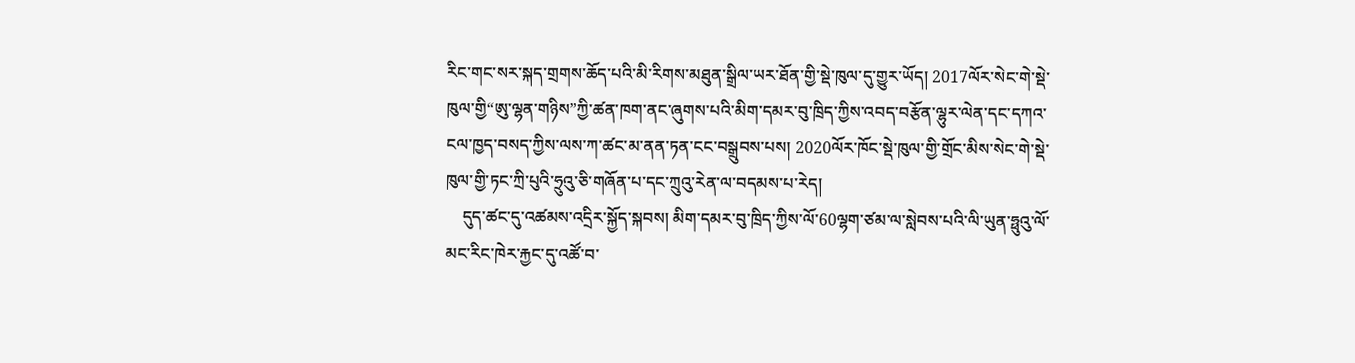རིང་གང་སར་སྐད་གྲགས་ཆོད་པའི་མི་རིགས་མཐུན་སྒྲིལ་ཡར་ཐོན་གྱི་སྡེ་ཁུལ་དུ་གྱུར་ཡོད། 2017ལོར་སེང་གེ་སྡེ་ཁུལ་གྱི“ཨུ་ལྷན་གཉིས”ཀྱི་ཚན་ཁག་ནང་ཞུགས་པའི་མིག་དམར་བུ་ཁྲིད་ཀྱིས་འབད་བརྩོན་ལྷུར་ལེན་དང་དཀའ་ངལ་ཁྱད་བསད་ཀྱིས་ལས་ཀ་ཚང་མ་ནན་ཏན་ངང་བསྒྲུབས་པས། 2020ལོར་ཁོང་སྡེ་ཁུལ་གྱི་གྲོང་མིས་སེང་གེ་སྡེ་ཁུལ་གྱི་ཏང་ཀྲི་པུའི་ཧྲུའུ་ཅི་གཞོན་པ་དང་ཀྲུའུ་རེན་ལ་བདམས་པ་རེད།
    དུད་ཚང་དུ་འཚམས་འདྲིར་སྐྱོད་སྐབས། མིག་དམར་བུ་ཁྲིད་ཀྱིས་ལོ་60ལྷག་ཙམ་ལ་སླེབས་པའི་ལི་ཡུན་ཧྥུའུ་ལོ་མང་རིང་ཁེར་རྐྱང་དུ་འཚོ་བ་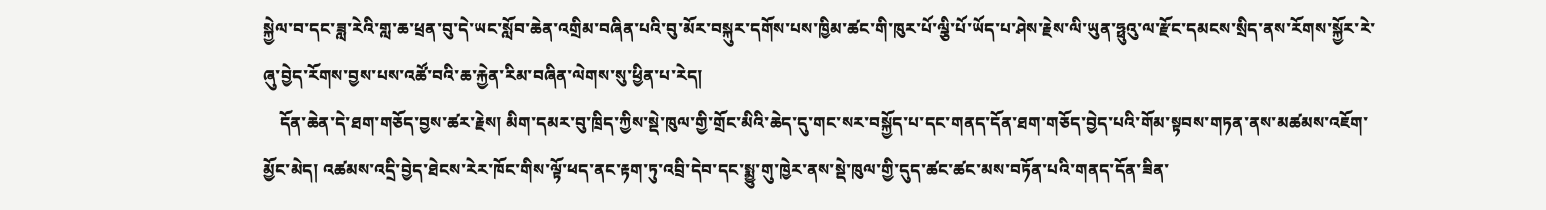སྐྱེལ་བ་དང་ཟླ་རེའི་གླ་ཆ་ཕྲན་བུ་དེ་ཡང་སློབ་ཆེན་འགྲིམ་བཞིན་པའི་བུ་མོར་བསྐུར་དགོས་པས་ཁྱིམ་ཚང་གི་ཁུར་པོ་ལྕི་པོ་ཡོད་པ་ཤེས་རྗེས་ལི་ཡུན་ཧྥུའུ་ལ་རྫོང་དམངས་སྲིད་ནས་རོགས་སྐྱོར་རེ་ཞུ་བྱེད་རོགས་བྱས་པས་འཚོ་བའི་ཆ་རྐྱེན་རིམ་བཞིན་ལེགས་སུ་ཕྱིན་པ་རེད།
    དོན་ཆེན་དེ་ཐག་གཅོད་བྱས་ཚར་རྗེས། མིག་དམར་བུ་ཁྲིད་ཀྱིས་སྡེ་ཁུལ་གྱི་གྲོང་མིའི་ཆེད་དུ་གང་སར་བསྐྱོད་པ་དང་གནད་དོན་ཐག་གཅོད་བྱེད་པའི་གོམ་སྟབས་གཏན་ནས་མཚམས་འཇོག་མྱོང་མེད། འཚམས་འདྲི་བྱེད་ཐེངས་རེར་ཁོང་གིས་ལྟོ་ཕད་ནང་རྟག་ཏུ་འབྲི་དེབ་དང་སྨྱུ་གུ་ཁྱེར་ནས་སྡེ་ཁུལ་གྱི་དུད་ཚང་ཚང་མས་བཏོན་པའི་གནད་དོན་ཟིན་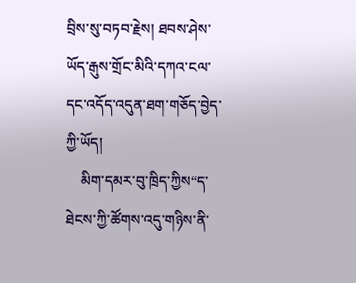བྲིས་སུ་བཏབ་རྗེས། ཐབས་ཤེས་ཡོད་རྒུས་གྲོང་མིའི་དཀའ་ངལ་དང་འདོད་འདུན་ཐག་གཅོད་བྱེད་ཀྱི་ཡོད།
    མིག་དམར་བུ་ཁྲིད་ཀྱིས“ད་ཐེངས་ཀྱི་ཚོགས་འདུ་གཉིས་ནི་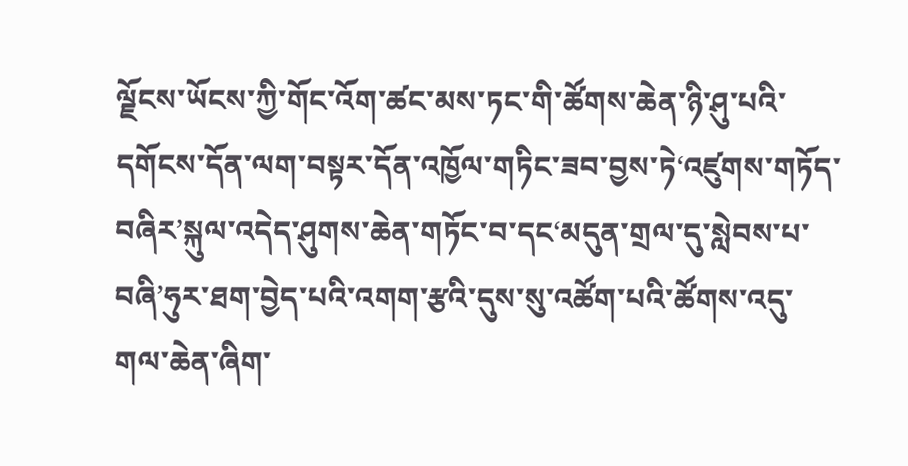ལྗོངས་ཡོངས་ཀྱི་གོང་འོག་ཚང་མས་ཏང་གི་ཚོགས་ཆེན་ཉི་ཤུ་པའི་དགོངས་དོན་ལག་བསྟར་དོན་འཁྱོལ་གཏིང་ཟབ་བྱས་ཏེ‘འཛུགས་གཏོད་བཞིར’སྐུལ་འདེད་ཤུགས་ཆེན་གཏོང་བ་དང‘མདུན་གྲལ་དུ་སླེབས་པ་བཞི’ཧུར་ཐག་བྱེད་པའི་འགག་རྩའི་དུས་སུ་འཚོག་པའི་ཚོགས་འདུ་གལ་ཆེན་ཞིག་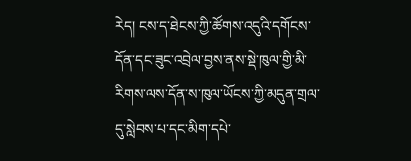རེད། ངས་ད་ཐེངས་ཀྱི་ཚོགས་འདུའི་དགོངས་དོན་དང་ཟུང་འབྲེལ་བྱས་ནས་སྡེ་ཁུལ་གྱི་མི་རིགས་ལས་དོན་ས་ཁུལ་ཡོངས་ཀྱི་མདུན་གྲལ་དུ་སླེབས་པ་དང་མིག་དཔེ་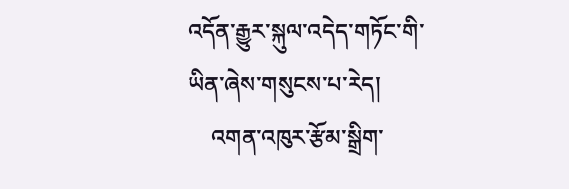འདོན་རྒྱུར་སྐུལ་འདེད་གཏོང་གི་ཡིན་ཞེས་གསུངས་པ་རེད།
    འགན་འཁུར་རྩོམ་སྒྲིག་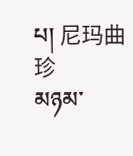པ། 尼玛曲珍
མཉམ་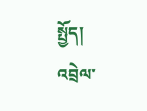སྤྱོད།
འབྲེལ་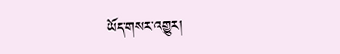ཡོད་གསར་འགྱུར།